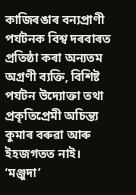কাজিৰঙাৰ বন্যপ্ৰাণী পৰ্যটনক বিশ্ব দৰবাৰত প্ৰতিষ্ঠা কৰা অন্যতম অগ্ৰণী ব্যক্তি, বিশিষ্ট পৰ্যটন উদ্যোক্তা তথা প্ৰকৃতিপ্ৰেমী অচিন্ত্য কুমাৰ বৰুৱা আৰু ইহজগতত নাই। ‘মঞ্জুদা’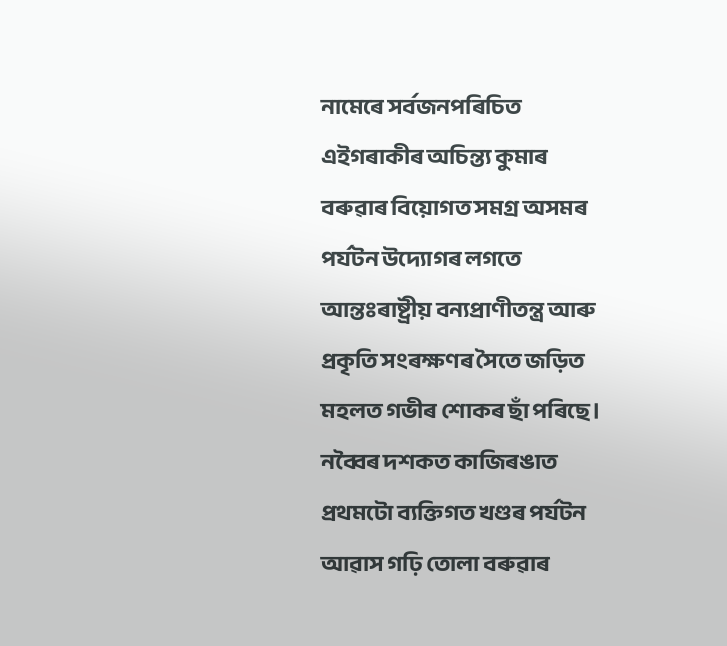নামেৰে সৰ্বজনপৰিচিত এইগৰাকীৰ অচিন্ত্য কুমাৰ বৰুৱাৰ বিয়োগত সমগ্ৰ অসমৰ পৰ্যটন উদ্যোগৰ লগতে আন্তঃৰাষ্ট্ৰীয় বন্যপ্ৰাণীতন্ত্ৰ আৰু প্ৰকৃতি সংৰক্ষণৰ সৈতে জড়িত মহলত গভীৰ শোকৰ ছাঁ পৰিছে। নব্বৈৰ দশকত কাজিৰঙাত প্ৰথমটো ব্যক্তিগত খণ্ডৰ পৰ্যটন আৱাস গঢ়ি তোলা বৰুৱাৰ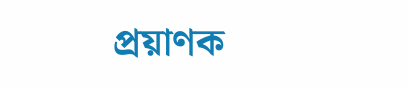প্ৰয়াণক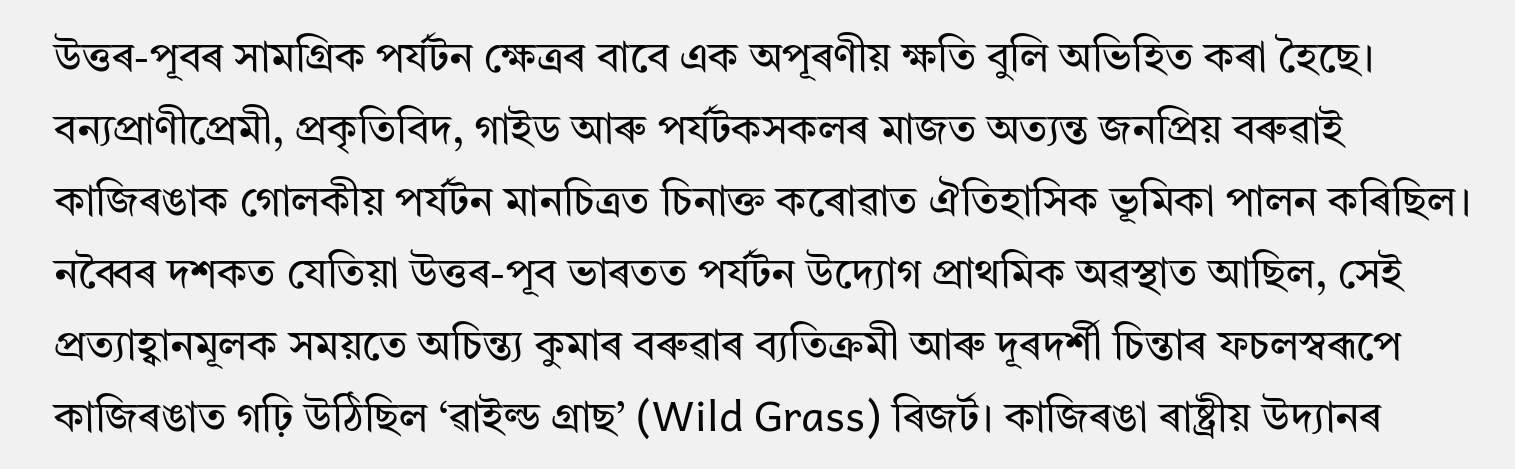উত্তৰ-পূবৰ সামগ্ৰিক পৰ্যটন ক্ষেত্ৰৰ বাবে এক অপূৰণীয় ক্ষতি বুলি অভিহিত কৰা হৈছে। বন্যপ্ৰাণীপ্ৰেমী, প্ৰকৃতিবিদ, গাইড আৰু পৰ্যটকসকলৰ মাজত অত্যন্ত জনপ্ৰিয় বৰুৱাই কাজিৰঙাক গোলকীয় পৰ্যটন মানচিত্ৰত চিনাক্ত কৰোৱাত ঐতিহাসিক ভূমিকা পালন কৰিছিল।
নব্বৈৰ দশকত যেতিয়া উত্তৰ-পূব ভাৰতত পৰ্যটন উদ্যোগ প্ৰাথমিক অৱস্থাত আছিল, সেই প্ৰত্যাহ্বানমূলক সময়তে অচিন্ত্য কুমাৰ বৰুৱাৰ ব্যতিক্ৰমী আৰু দূৰদৰ্শী চিন্তাৰ ফচলস্বৰূপে কাজিৰঙাত গঢ়ি উঠিছিল ‘ৱাইল্ড গ্ৰাছ’ (Wild Grass) ৰিজৰ্ট। কাজিৰঙা ৰাষ্ট্ৰীয় উদ্যানৰ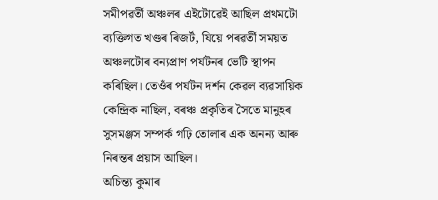সমীপৱৰ্তী অঞ্চলৰ এইটোৱেই আছিল প্ৰথমটো ব্যক্তিগত খণ্ডৰ ৰিজৰ্ট, যিয়ে পৰৱৰ্তী সময়ত অঞ্চলটোৰ বন্যপ্ৰাণ পৰ্যটনৰ ভেটি স্থাপন কৰিছিল। তেওঁৰ পৰ্যটন দৰ্শন কেৱল ব্যৱসায়িক কেন্দ্ৰিক নাছিল, বৰঞ্চ প্ৰকৃতিৰ সৈতে মানুহৰ সুসমঞ্জস সম্পৰ্ক গঢ়ি তোলাৰ এক অনন্য আৰু নিৰন্তৰ প্ৰয়াস আছিল।
অচিন্ত্য কুমাৰ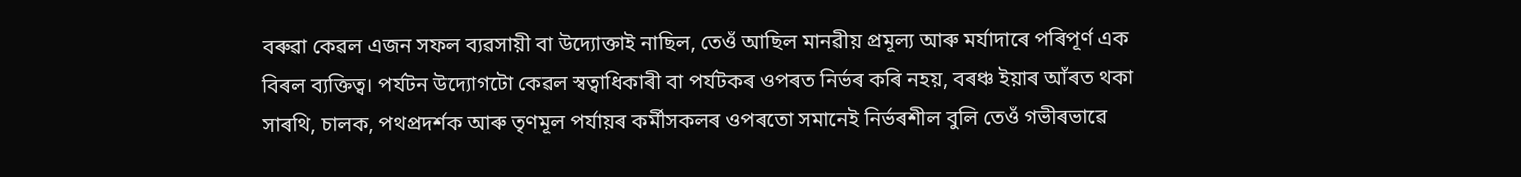বৰুৱা কেৱল এজন সফল ব্যৱসায়ী বা উদ্যোক্তাই নাছিল, তেওঁ আছিল মানৱীয় প্ৰমূল্য আৰু মৰ্যাদাৰে পৰিপূৰ্ণ এক বিৰল ব্যক্তিত্ব। পৰ্যটন উদ্যোগটো কেৱল স্বত্বাধিকাৰী বা পৰ্যটকৰ ওপৰত নিৰ্ভৰ কৰি নহয়, বৰঞ্চ ইয়াৰ আঁৰত থকা সাৰথি, চালক, পথপ্ৰদৰ্শক আৰু তৃণমূল পৰ্যায়ৰ কৰ্মীসকলৰ ওপৰতো সমানেই নিৰ্ভৰশীল বুলি তেওঁ গভীৰভাৱে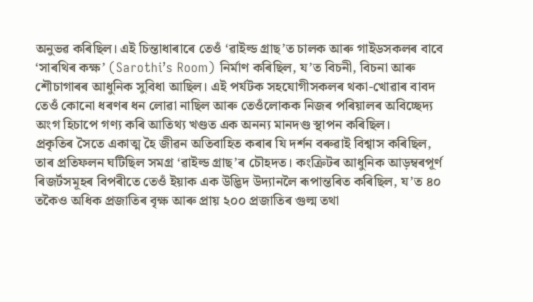অনুভৱ কৰিছিল। এই চিন্তাধাৰাৰে তেওঁ ‘ৱাইল্ড গ্ৰাছ’ত চালক আৰু গাইডসকলৰ বাবে ‘সাৰথিৰ কক্ষ’ (Sarothi’s Room) নিৰ্মাণ কৰিছিল, য’ত বিচনী, বিচনা আৰু শৌচাগাৰৰ আধুনিক সুবিধা আছিল। এই পৰ্যটক সহযোগীসকলৰ থকা-খোৱাৰ বাবদ তেওঁ কোনো ধৰণৰ ধন লোৱা নাছিল আৰু তেওঁলোকক নিজৰ পৰিয়ালৰ অবিচ্ছেদ্য অংগ হিচাপে গণ্য কৰি আতিথ্য খণ্ডত এক অনন্য মানদণ্ড স্থাপন কৰিছিল।
প্ৰকৃতিৰ সৈতে একাত্ম হৈ জীৱন অতিবাহিত কৰাৰ যি দৰ্শন বৰুৱাই বিশ্বাস কৰিছিল, তাৰ প্ৰতিফলন ঘটিছিল সমগ্ৰ ‘ৱাইল্ড গ্ৰাছ’ৰ চৌহদত। কংক্ৰিটৰ আধুনিক আড়ম্বৰপূৰ্ণ ৰিজৰ্টসমূহৰ বিপৰীতে তেওঁ ইয়াক এক উদ্ভিদ উদ্যানলৈ ৰূপান্তৰিত কৰিছিল, য’ত ৪০ তকৈও অধিক প্ৰজাতিৰ বৃক্ষ আৰু প্ৰায় ২০০ প্ৰজাতিৰ গুল্ম তথা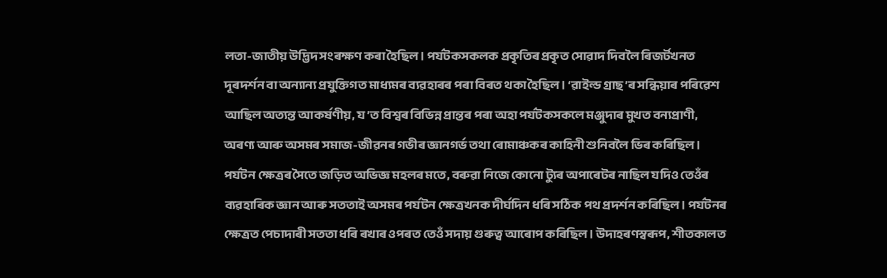লতা-জাতীয় উদ্ভিদ সংৰক্ষণ কৰা হৈছিল। পৰ্যটকসকলক প্ৰকৃতিৰ প্ৰকৃত সোৱাদ দিবলৈ ৰিজৰ্টখনত দূৰদৰ্শন বা অন্যান্য প্ৰযুক্তিগত মাধ্যমৰ ব্যৱহাৰৰ পৰা বিৰত থকা হৈছিল। ‘ৱাইল্ড গ্ৰাছ’ৰ সন্ধিয়াৰ পৰিৱেশ আছিল অত্যন্ত আকৰ্ষণীয়, য’ত বিশ্বৰ বিভিন্ন প্ৰান্তৰ পৰা অহা পৰ্যটকসকলে মঞ্জুদাৰ মুখত বন্যপ্ৰাণী, অৰণ্য আৰু অসমৰ সমাজ-জীৱনৰ গভীৰ জ্ঞানগৰ্ভ তথা ৰোমাঞ্চকৰ কাহিনী শুনিবলৈ ভিৰ কৰিছিল।
পৰ্যটন ক্ষেত্ৰৰ সৈতে জড়িত অভিজ্ঞ মহলৰ মতে, বৰুৱা নিজে কোনো ট্যুৰ অপাৰেটৰ নাছিল যদিও তেওঁৰ ব্যৱহাৰিক জ্ঞান আৰু সততাই অসমৰ পৰ্যটন ক্ষেত্ৰখনক দীৰ্ঘদিন ধৰি সঠিক পথ প্ৰদৰ্শন কৰিছিল। পৰ্যটনৰ ক্ষেত্ৰত পেচাদাৰী সততা ধৰি ৰখাৰ ওপৰত তেওঁ সদায় গুৰুত্ব আৰোপ কৰিছিল। উদাহৰণস্বৰূপ, শীতকালত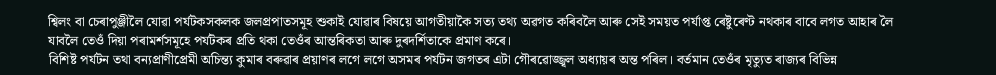শ্বিলং বা চেৰাপুঞ্জীলৈ যোৱা পৰ্যটকসকলক জলপ্ৰপাতসমূহ শুকাই যোৱাৰ বিষয়ে আগতীয়াকৈ সত্য তথ্য অৱগত কৰিবলৈ আৰু সেই সময়ত পৰ্যাপ্ত ৰেষ্টুৰেণ্ট নথকাৰ বাবে লগত আহাৰ লৈ যাবলৈ তেওঁ দিয়া পৰামৰ্শসমূহে পৰ্যটকৰ প্ৰতি থকা তেওঁৰ আন্তৰিকতা আৰু দুৰদৰ্শিতাকে প্ৰমাণ কৰে।
বিশিষ্ট পৰ্যটন তথা বন্যপ্ৰাণীপ্ৰেমী অচিন্ত্য কুমাৰ বৰুৱাৰ প্ৰয়াণৰ লগে লগে অসমৰ পৰ্যটন জগতৰ এটা গৌৰৱোজ্জ্বল অধ্যায়ৰ অন্ত পৰিল। বৰ্তমান তেওঁৰ মৃত্যুত ৰাজ্যৰ বিভিন্ন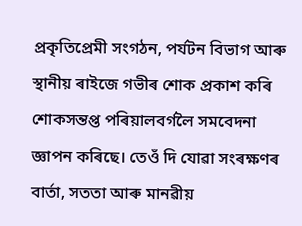প্ৰকৃতিপ্ৰেমী সংগঠন, পৰ্যটন বিভাগ আৰু স্থানীয় ৰাইজে গভীৰ শোক প্ৰকাশ কৰি শোকসন্তপ্ত পৰিয়ালবৰ্গলৈ সমবেদনা জ্ঞাপন কৰিছে। তেওঁ দি যোৱা সংৰক্ষণৰ বাৰ্তা, সততা আৰু মানৱীয়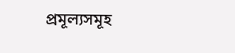প্ৰমূল্যসমূহ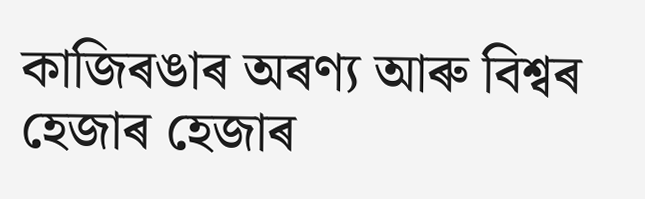কাজিৰঙাৰ অৰণ্য আৰু বিশ্বৰ হেজাৰ হেজাৰ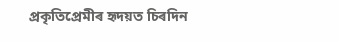প্ৰকৃতিপ্ৰেমীৰ হৃদয়ত চিৰদিন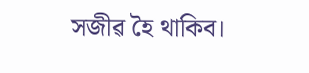সজীৱ হৈ থাকিব।